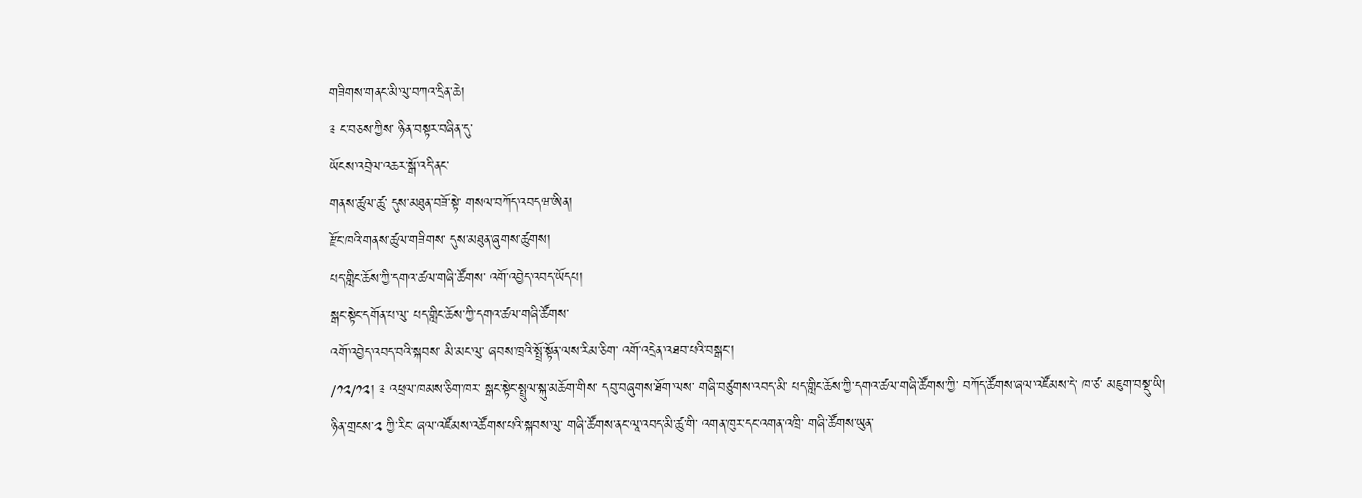གཟིགས་གནང་མི་ལུ་བཀའ་དྲིན་ཆེ།
༉ ང་བཅས་ཀྱིས་ ཉིན་བསྟར་བཞིན་དུ་
ཡོངས་འབྲེལ་འཆར་སྒོ་འདི་ནང་
གནས་ཚུལ་ཚུ་ དུས་མཐུན་བཟོ་སྟེ་ གསལ་བཀོད་འབདཝ་ཨིན།
རྫོང་ཁའི་གནས་ཚུལ་གཟིགས་ དུས་མཐུན་ཞུགས་ཚུགས།
པད་གླིང་ཆོས་ཀྱི་དགའ་ཚལ་གཞི་ཚོགས་ འགོ་འབྱེད་འབད་ཡོདཔ།
སྒང་སྟེང་དགོན་པ་ལུ་ པད་གླིང་ཆོས་ཀྱི་དགའ་ཚལ་གཞི་ཚོགས་
འགོ་འབྱེད་འབད་བའི་སྐབས་ མི་མང་ལུ་ ཞབས་ཁྲའི་སྤྲོ་སྟོན་ལས་རིམ་ཅིག་ འགོ་འདྲེན་འཐབ་པའི་བསྒང་།
/༡༢/༡༢། ༉ འཕྲལ་ཁམས་ཅིག་ཁར་ སྒང་སྟེང་སྤྲུལ་སྐུ་མཆོག་གིས་ དབུ་བཞུགས་ཐོག་ལས་ གཞི་བཙུགས་འབད་མི་ པད་གླིང་ཆོས་ཀྱི་དགའ་ཚལ་གཞི་ཚོགས་ཀྱི་ བཀོད་ཚོགས་ཞལ་འཛོམས་དེ་ ཁ་ཙ་ མཇུག་བསྡུ་ཡི།
ཉིན་གྲངས་༢ ཀྱི་རིང་ ཞལ་འཛོམས་འཚོགས་པའི་སྐབས་ལུ་ གཞི་ཚོགས་ནང་ལཱ་འབད་མི་ཚུ་གི་ འགན་ཁུར་དང་འགན་འཁྲི་ གཞི་ཚོགས་ཡུན་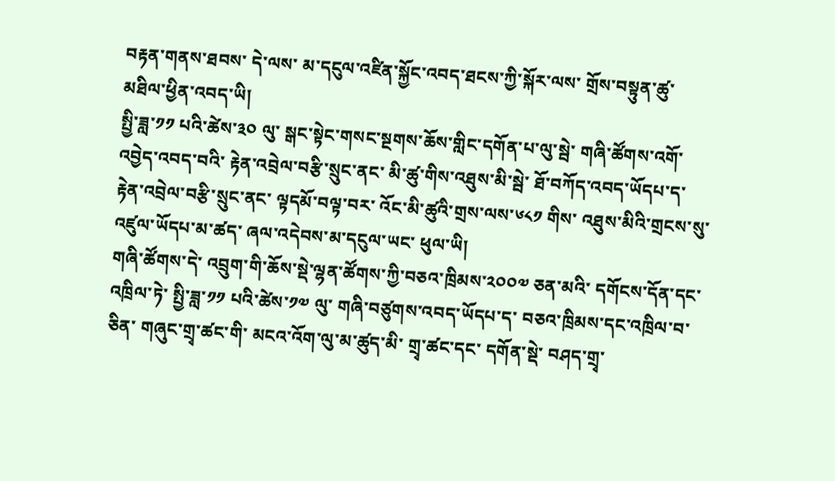བརྟན་གནས་ཐབས་ དེ་ལས་ མ་དངུལ་འཛིན་སྐྱོང་འབད་ཐངས་ཀྱི་སྐོར་ལས་ གྲོས་བསྟུན་ཚུ་ མཐིལ་ཕྱིན་འབད་ཡི།
སྤྱི་ཟླ་༡༡ པའི་ཚེས་༣༠ ལུ་ སྒང་སྟེང་གསང་སྔགས་ཆོས་གླིང་དགོན་པ་ལུ་སྦེ་ གཞི་ཚོགས་འགོ་འབྱེད་འབད་བའི་ རྟེན་འབྲེལ་བརྩི་སྲུང་ནང་ མི་ཚུ་གིས་འཐུས་མི་སྦེ་ ཐོ་བཀོད་འབད་ཡོདཔ་ད་ རྟེན་འབྲེལ་བརྩི་སྲུང་ནང་ ལྟདམོ་བལྟ་བར་ འོང་མི་ཚུའི་གྲས་ལས་༦༨༡ གིས་ འཐུས་མིའི་གྲངས་སུ་འཛུལ་ཡོདཔ་མ་ཚད་ ཞལ་འདེབས་མ་དངུལ་ཡང་ ཕུལ་ཡི།
གཞི་ཚོགས་དེ་ འབྲུག་གི་ཆོས་སྡེ་ལྷན་ཚོགས་ཀྱི་བཅའ་ཁྲིམས་༢༠༠༧ ཅན་མའི་ དགོངས་དོན་དང་འཁྲིལ་ཏེ་ སྤྱི་ཟླ་༡༡ པའི་ཚེས་༡༧ ལུ་ གཞི་བཙུགས་འབད་ཡོདཔ་ད་ བཅའ་ཁྲིམས་དང་འཁྲིལ་བ་ཅིན་ གཞུང་གྲྭ་ཚང་གི་ མངའ་འོག་ལུ་མ་ཚུད་མི་ གྲྭ་ཚང་དང་ དགོན་སྡེ་ བཤད་གྲྭ་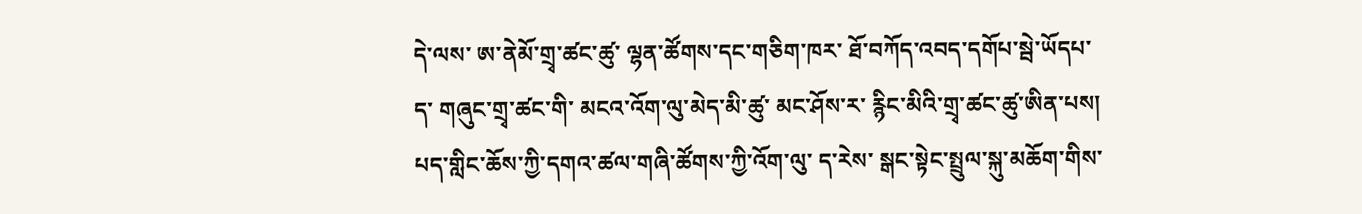དེ་ལས་ ཨ་ནེམོ་གྲྭ་ཚང་ཚུ་ ལྷན་ཚོགས་དང་གཅིག་ཁར་ ཐོ་བཀོད་འབད་དགོཔ་སྦེ་ཡོདཔ་ད་ གཞུང་གྲྭ་ཚང་གི་ མངའ་འོག་ལུ་མེད་མི་ཚུ་ མང་ཤོས་ར་ རྙིང་མིའི་གྲྭ་ཚང་ཚུ་ཨིན་པས།
པད་གླིང་ཆོས་ཀྱི་དགའ་ཚལ་གཞི་ཚོགས་ཀྱི་འོག་ལུ་ ད་རེས་ སྒང་སྟེང་སྤྲུལ་སྐུ་མཆོག་གིས་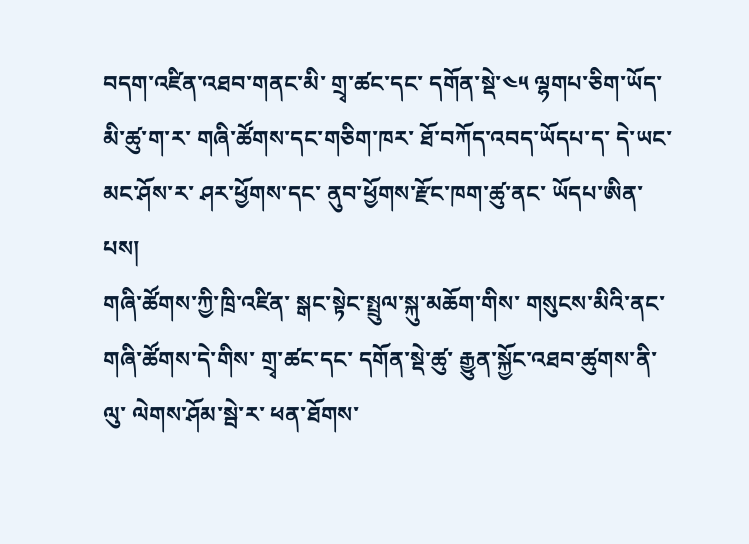བདག་འཛིན་འཐབ་གནང་མི་ གྲྭ་ཚང་དང་ དགོན་སྡེ་༤༥ ལྷགཔ་ཅིག་ཡོད་མི་ཚུ་ག་ར་ གཞི་ཚོགས་དང་གཅིག་ཁར་ ཐོ་བཀོད་འབད་ཡོདཔ་ད་ དེ་ཡང་མང་ཤོས་ར་ ཤར་ཕྱོགས་དང་ ནུབ་ཕྱོགས་རྫོང་ཁག་ཚུ་ནང་ ཡོདཔ་ཨིན་པས།
གཞི་ཚོགས་ཀྱི་ཁྲི་འཛིན་ སྒང་སྟེང་སྤྲུལ་སྐུ་མཆོག་གིས་ གསུངས་མིའི་ནང་ གཞི་ཚོགས་དེ་གིས་ གྲྭ་ཚང་དང་ དགོན་སྡེ་ཚུ་ རྒྱུན་སྐྱོང་འཐབ་ཚུགས་ནི་ལུ་ ལེགས་ཤོམ་སྦེ་ར་ ཕན་ཐོགས་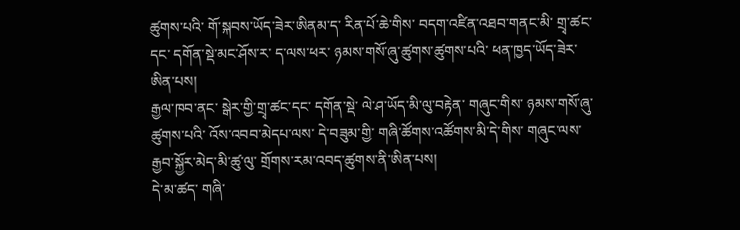ཚུགས་པའི་ གོ་སྐབས་ཡོད་ཟེར་ཨིནམ་ད་ རིན་པོ་ཆེ་གིས་ བདག་འཛིན་འཐབ་གནང་མི་ གྲྭ་ཚང་དང་ དགོན་སྡེ་མང་ཤོས་ར་ ད་ལས་ཕར་ ཉམས་གསོ་ཞུ་ཚུགས་ཚུགས་པའི་ ཕན་ཁྱད་ཡོད་ཟེར་ཨིན་པས།
རྒྱལ་ཁབ་ནང་ སྒེར་གྱི་གྲྭ་ཚང་དང་ དགོན་སྡེ་ ལེ་ཤ་ཡོད་མི་ལུ་བརྟེན་ གཞུང་གིས་ ཉམས་གསོ་ཞུ་ཚུགས་པའི་ འོས་འབབ་མེདཔ་ལས་ དེ་བཟུམ་གྱི་ གཞི་ཚོགས་འཚོགས་མི་དེ་གིས་ གཞུང་ལས་ རྒྱབ་སྐྱོར་མེད་མི་ཚུ་ལུ་ གྲོགས་རམ་འབད་ཚུགས་ནི་ཨིན་པས།
དེ་མ་ཚད་ གཞི་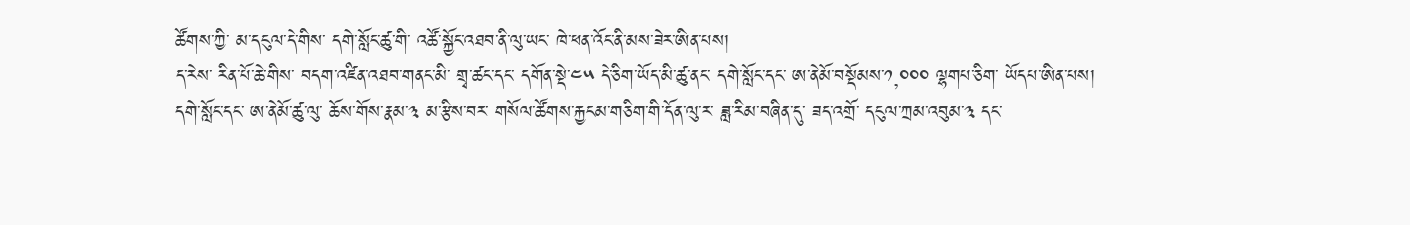ཚོགས་ཀྱི་ མ་དངུལ་དེ་གིས་ དགེ་སློང་ཚུ་གི་ འཚོ་སྐྱོང་འཐབ་ནི་ལུ་ཡང་ ཁེ་ཕན་འོང་ནི་མས་ཟེར་ཨིན་པས།
ད་རེས་ རིན་པོ་ཆེ་གིས་ བདག་འཛིན་འཐབ་གནང་མི་ གྲྭ་ཚང་དང་ དགོན་སྡེ་༤༥ དེ་ཅིག་ཡོད་མི་ཚུ་ནང་ དགེ་སློང་དང་ ཨ་ནེམོ་བསྡོམས་༡,༠༠༠ ལྷགཔ་ཅིག་ ཡོདཔ་ཨིན་པས།
དགེ་སློང་དང་ ཨ་ནེམོ་ཚུ་ལུ་ ཆོས་གོས་རྣམ་༣ མ་རྩིས་བར་ གསོལ་ཚོགས་རྐྱངམ་གཅིག་གི་དོན་ལུ་ར་ ཟླ་རིམ་བཞིན་དུ་ ཟད་འགྲོ་ དངུལ་ཀྲམ་འབུམ་༣ དང་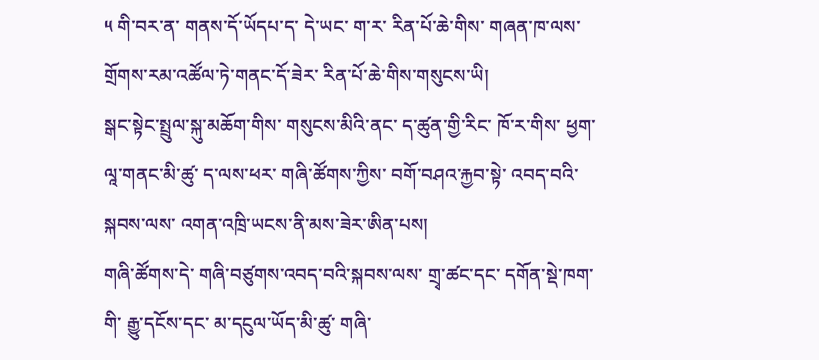༥ གི་བར་ན་ གནས་དོ་ཡོདཔ་ད་ དེ་ཡང་ ག་ར་ རིན་པོ་ཆེ་གིས་ གཞན་ཁ་ལས་ གྲོགས་རམ་འཚོལ་ཏེ་གནང་དོ་ཟེར་ རིན་པོ་ཆེ་གིས་གསུངས་ཡི།
སྒང་སྟེང་སྤྲུལ་སྐུ་མཆོག་གིས་ གསུངས་མིའི་ནང་ ད་ཚུན་གྱི་རིང་ ཁོ་ར་གིས་ ཕྱག་ལཱ་གནང་མི་ཚུ་ ད་ལས་ཕར་ གཞི་ཚོགས་ཀྱིས་ བགོ་བཤའ་རྐྱབ་སྟེ་ འབད་བའི་སྐབས་ལས་ འགན་འཁྲི་ཡངས་ནི་མས་ཟེར་ཨིན་པས།
གཞི་ཚོགས་དེ་ གཞི་བཙུགས་འབད་བའི་སྐབས་ལས་ གྲྭ་ཚང་དང་ དགོན་སྡེ་ཁག་གི་ རྒྱུ་དངོས་དང་ མ་དངུལ་ཡོད་མི་ཚུ་ གཞི་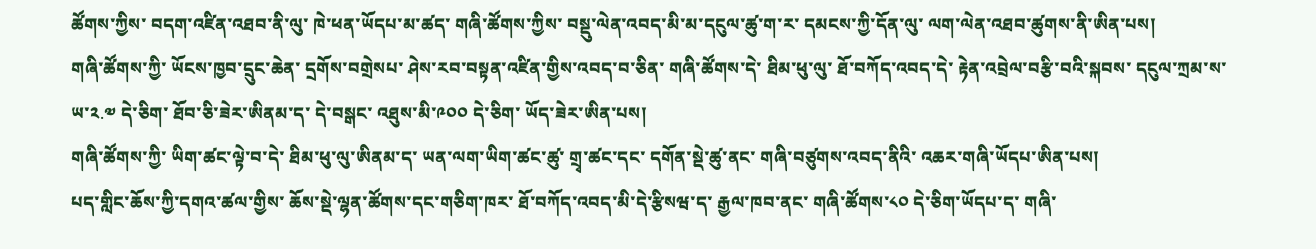ཚོགས་ཀྱིས་ བདག་འཛིན་འཐབ་ནི་ལུ་ ཁེ་ཕན་ཡོདཔ་མ་ཚད་ གཞི་ཚོགས་ཀྱིས་ བསྡུ་ལེན་འབད་མི་མ་དངུལ་ཚུ་ག་ར་ དམངས་ཀྱི་དོན་ལུ་ ལག་ལེན་འཐབ་ཚུགས་ནི་ཨིན་པས།
གཞི་ཚོགས་ཀྱི་ ཡོངས་ཁྱབ་དྲུང་ཆེན་ དྲགོས་བགྲེསཔ་ ཤེས་རབ་བསྟན་འཛིན་གྱིས་འབད་བ་ཅིན་ གཞི་ཚོགས་དེ་ ཐིམ་ཕུ་ལུ་ ཐོ་བཀོད་འབད་དེ་ རྟེན་འབྲེལ་བརྩི་བའི་སྐབས་ དངུལ་ཀྲམ་ས་ཡ་༢.༧ དེ་ཅིག་ ཐོབ་ཅི་ཟེར་ཨིནམ་ད་ དེ་བསྒང་ འཐུས་མི་༩༠༠ དེ་ཅིག་ ཡོད་ཟེར་ཨིན་པས།
གཞི་ཚོགས་ཀྱི་ ཡིག་ཚང་ལྟེ་བ་དེ་ ཐིམ་ཕུ་ལུ་ཨིནམ་ད་ ཡན་ལག་ཡིག་ཚང་ཚུ་ གྲྭ་ཚང་དང་ དགོན་སྡེ་ཚུ་ནང་ གཞི་བཙུགས་འབད་ནིའི་ འཆར་གཞི་ཡོདཔ་ཨིན་པས།
པད་གླིང་ཆོས་ཀྱི་དགའ་ཚལ་གྱིས་ ཆོས་སྡེ་ལྷན་ཚོགས་དང་གཅིག་ཁར་ ཐོ་བཀོད་འབད་མི་དེ་རྩིསཝ་ད་ རྒྱལ་ཁབ་ནང་ གཞི་ཚོགས་༨༠ དེ་ཅིག་ཡོདཔ་ད་ གཞི་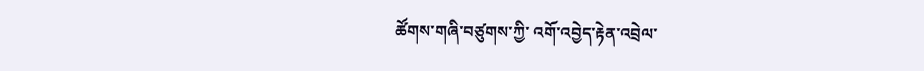ཚོགས་གཞི་བཙུགས་ཀྱི་ འགོ་འབྱེད་རྟེན་འབྲེལ་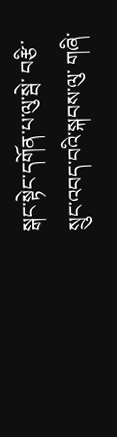སྒང་སྟེང་དགོན་པ་ལུ་སྦེ་ བརྩི་སྲུང་འབད་བའི་སྐབས་ལུ་ གཞི་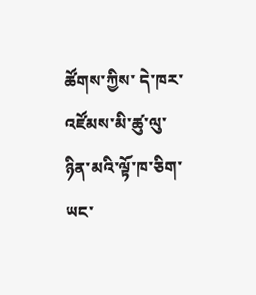ཚོགས་ཀྱིས་ དེ་ཁར་འཛོམས་མི་ཚུ་ལུ་ ཉིན་མའི་ལྟོ་ཁ་ཅིག་ཡང་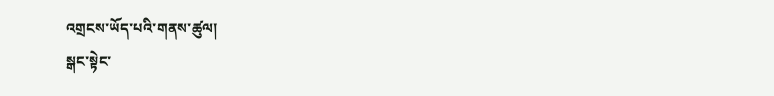འགྲངས་ཡོད་པའི་གནས་ཚུལ།
སྒང་སྟེང་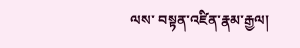ལས་ བསྟན་འཛིན་རྣམ་རྒྱལ།